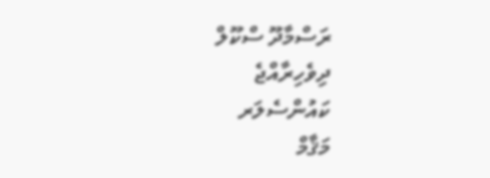ރަސްމާދޫ ސްކޫލް
ދިވެހިރާއްޖެ
ކައުންސެލަރ
މަޤާމް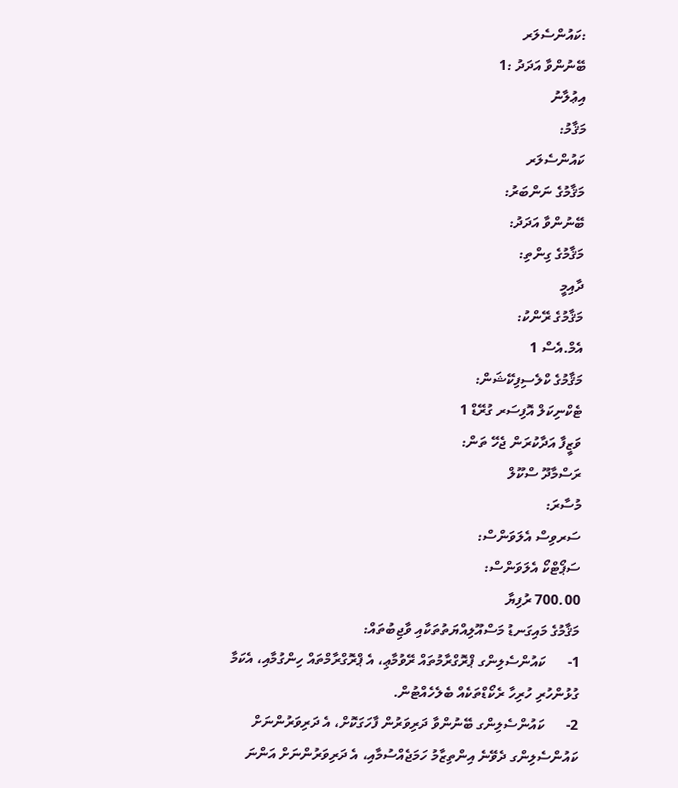:ކައުންސެލަރ
ބޭނުންވާ އަދަދު :1
އިޢުލާނު
މަޤާމު:
ކައުންސެލަރ
މަޤާމުގެ ނަންބަރު:
ބޭނުންވާ އަދަދު:
މަޤާމުގެ ގިންތި:
ދާއިމީ
މަޤާމުގެ ރޭންކު:
އެމް.އެސް 1
މަޤާމުގެ ކްލެސިފިކޭޝަން:
ޓެކްނިކަލް އޮފިސަރ ގުރޭޑް 1
ވަޒީފާ އަދާކުރަން ޖެހޭ ތަން:
ރަސްމާދޫ ސްކޫލް
މުސާރަ:
ސަރވިސް އެލަވަންސް:
ސަޕޯޓްކޯ އެލަވަންސް:
700.00 ރުފިޔާ
މަޤާމުގެ މައިގަނޑު މަސްއޫލިއްޔަތުތަކާއި ވާޖިބުތައް:
1-      ކައުންސެލިންގ ޕްރޮގްރާމުތައް ރޭވުމާޢި، އެ ޕްރޮގްރާމްތައް ހިންގުމާއި، އެކަމާ ގުޅުންހުރި ހުރިހާ ރެކޯޑްތަކެއް ބެލެހެއްޓުން.
2-      ކައުންސެލިންގ ބޭނުންވާ ދަރިވަރުން ފާހަގަކޮށް، އެ ދަރިވަރުންނަށް ކައުންސެލިންގ ދެވޭނެ އިންތިޒާމު ހަމަޖެއްސުމާއި، އެ ދަރިވަރުންނަށް އަންނަ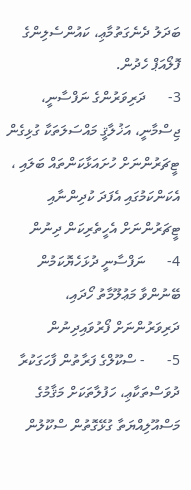ބަދަލު ދެނެގަތުމާޢި، ކައުންސެލިންގެ ފޮލޯއަޕް ހެދުން.
3-      ދަރިވަރުންގެ ނަފްސާނީ، ޖިސްމާނީ، އަޚުލާޤީ މައްސަލަތަކާ ގުޅިގެން ޓީޗަރުންނަށް ހުށައަޅާކަންތައް ބަލައި ، އެކަންކަމުގައި އެފަދަ ކުދިންނާއި ޓީޗަރުންނަށް އެހީތެރިކަން ދިނުން
4-      ނަފްސާނީ ދުޅަހެޔޮކަމުން ބޭނުންވާ މަޢުލޫމާތު ހޯދައި، ދަރިވަރުންނަށް ފޯރުވައިދިނުން
5-      - ސްކޫލްގެ ފަރާތުން ފާހަގަކުރާ ދުވަސްތަކާޢި، ހަފުލާތަކަށް މަޤާމުގެ މަސްއޫލިއްޔަތާ ގުޅޭގޮތުން ސްކޫލުން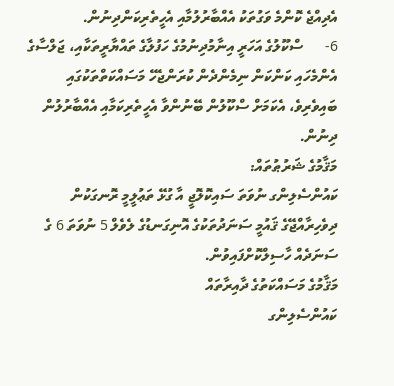އެދިއްޖެ ކޮންމެ ވަގުތަކު އެއްބާރުލުމާއި އެހީތެރިކަންދިނުން.
6-      ސްކޫލުގެ އަހަރީ އިނާމުދިނުމުގެ ހަފުލާގެ ތައްޔާރީތަކާއި، ޖަލްސާގެ އެންމެހައި ކަންކަން ނިމެންދެން ކުރަންޖެހޭ މަސައްކަތްތަކުގައި ބައިވެރިވެ، އެކަމަށް ސްކޫލުން ބޭނުންވާ އެހީތެރިކަމާއި އެއްބާރުލުން ދިނުން.
މަޤާމުގެ ޝަރުޠުތައް:
ކައުންސެލިންގ ނުވަތަ ސައިކޮލޮޖީ އާ ގުޅޭ ތަޢުލީމީ ރޮނގަކުން ދިވެހިރާއްޖޭގެ ޤައުމީ ސަނަދުތަކުގެ އޮނިގަނޑުގެ ލެވެލް 5 ނުވަތަ 6 ގެ ސަނަދެއް ހާސިލްކޮށްފައިވުން.
މަޤާމުގެ މަސައްކަތުގެ ދާއިރާތައް
ކައުންސެލިންގ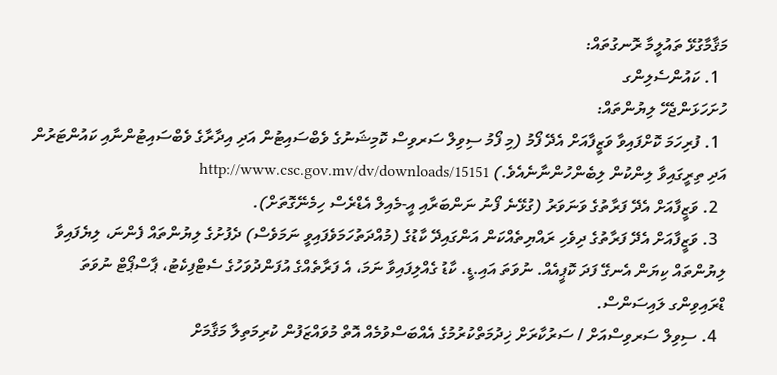މަޤާމާގުޅޭ ތައުލީމާ ރޮނގުތައް:
  1. ކައުންސެލިންގ
ހުށަހަޅަންޖެހޭ ލިޔުންތައް:
  1. ފުރިހަމަ ކޮށްފައިވާ ވަޒީފާއަށް އެދޭ ފޯމު (މި ފޯމު ސިވިލް ސަރވިސް ކޮމިޝަނުގެ ވެބްސައިޓުން އަދި އިދާރާގެ ވެބްސައިޓުންނާއި ކައުންޓަރުން އަދި ތިރީގައިވާ ލިންކުން ލިބެންހުންނާނެއެވެ.) http://www.csc.gov.mv/dv/downloads/15151
  2. ވަޒީފާއަށް އެދޭ ފަރާތުގެ ވަނަވަރު (ގުޅޭނެ ފޯނު ނަންބަރާއި އީ-މެއިލް އެޑްރެސް ހިމެނޭގޮތަށް).
  3. ވަޒީފާއަށް އެދޭ ފަރާތުގެ ދިވެހި ރައްޔިތެއްކަން އަންގައިދޭ ކާޑުގެ (މުއްދަތުހަމަވެފައިވީ ނަމަވެސް) ދެފުށުގެ ލިޔުންތައް ފެންނަ، ލިޔެފައިވާ ލިޔުންތައް ކިޔަން އެނގޭ ފަދަ ކޮޕީއެއް. ނުވަތަ އައި.ޑީ. ކާޑު ގެއްލިފައިވާ ނަމަ، އެ ފަރާތެއްގެ އުފަންދުވަހުގެ ސެޓްފިކެޓު، ޕާސްޕޯޓް ނުވަތަ ޑްރައިވިންގ ލައިސަންސް.
  4. ސިވިލް ސަރވިސްއަށް / ސަރުކާރަށް ޚިދުމަތްކުރުމުގެ އެއްބަސްވުމެއް އޮތް މުވައްޒަފުން ކުރިމަތިލާ މަޤާމަށް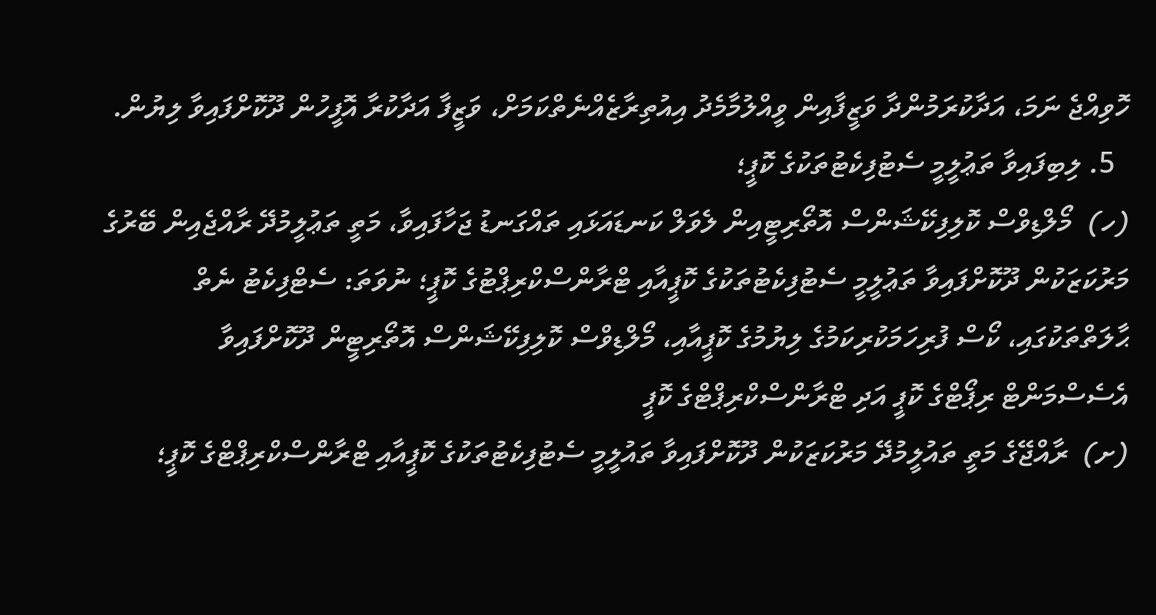ހޮވިއްޖެ ނަމަ، އަދާކުރަމުންދާ ވަޒީފާއިން ވީއްލުމާމެދު އިއުތިރާޒެއްނެތްކަމަށް، ވަޒީފާ އަދާކުރާ އޮފީހުން ދޫކޮށްފައިވާ ލިޔުން.
  5. ލިބިފައިވާ ތަޢުލީމީ ސެޓުފިކެޓުތަކުގެ ކޮޕީ؛
(ހ)  މޯލްޑިވްސް ކޮލިފިކޭޝަންސް އޮތޯރިޓީއިން ލެވަލް ކަނޑައަޅައި ތައްގަނޑު ޖަހާފައިވާ، މަތީ ތަޢުލީމުދޭ ރާއްޖެއިން ބޭރުގެ މަރުކަޒަކުން ދޫކޮށްފައިވާ ތަޢުލީމީ ސެޓުފިކެޓުތަކުގެ ކޮޕީއާއި ޓްރާންސްކްރިޕްޓުގެ ކޮޕީ؛ ނުވަތަ: ސެޓްފިކެޓު ނެތް ޙާލަތްތަކުގައި، ކޯސް ފުރިހަމަކުރިކަމުގެ ލިޔުމުގެ ކޮޕީއާއި، މޯލްޑިވްސް ކޮލިފިކޭޝަންސް އޮތޯރިޓީން ދޫކޮށްފައިވާ އެސެސްމަންޓް ރިޕޯޓްގެ ކޮޕީ އަދި ޓްރާންސްކްރިޕްޓްގެ ކޮޕީ
(ށ)  ރާއްޖޭގެ މަތީ ތައުލީމުދޭ މަރުކަޒަކުން ދޫކޮށްފައިވާ ތައުލީމީ ސެޓުފިކެޓުތަކުގެ ކޮޕީއާއި ޓްރާންސްކްރިޕްޓްގެ ކޮޕީ؛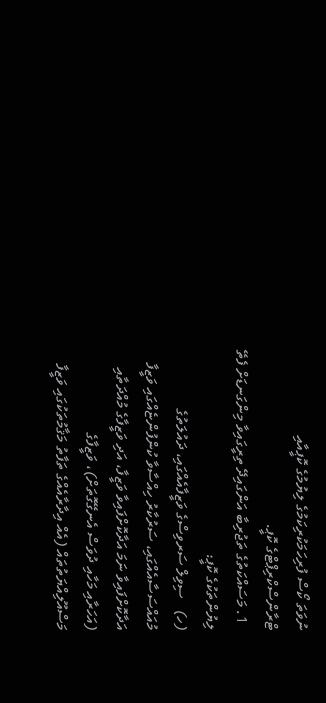ނުވަތަ ކޯސް ފުރިހަމަކުރިކަމުގެ ލިޔުމުގެ ކޮޕީއާއި ޓްރާންސްކްރިޕްޓްގެ ކޮޕީ.
  1. މަސައްކަތުގެ ތަޖުރިބާ އަންގައިދޭ ތިރީގައިވާ މިންގަނޑަށް ފެތޭ ލިޔުންތަކުގެ ކޮޕީ:
(ހ)   ސިވިލް ސަރވިސްގެ ވަޒީފާއެއްގައި، ދައުލަތުގެ މުއައްސަސާއެއްގައި، ސަރުކާރު ހިއްސާވާ ކުންފުންޏެއްގައި ވަޒީފާ އަދާކޮށްފައިވާ ނަމަ އަދާކޮށްފައިވާ ވަޒީފާ، އަދި ވަޒީފާގެ މުއްދަތާއި (އަހަރާއި މަހާއި ދުވަސް އެނގޭގޮތަށް)، ވަޒީފާގެ މަސްއޫލިއްޔަތުތައް (އެއް އިދާރާއެއްގެ ތަފާތު މަޤާމުތަކުގައި ވަޒީފާ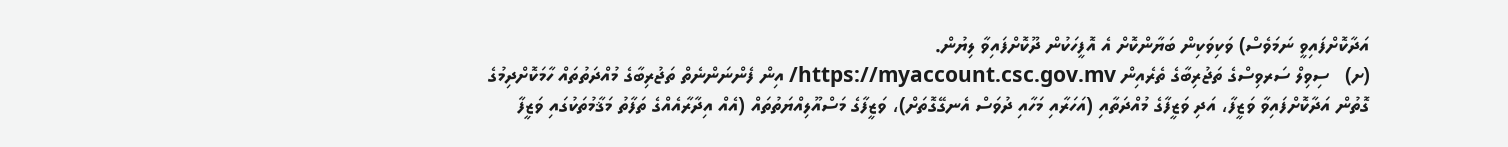އަދާކޮށްފައިވީ ނަމަވެސް) ވަކިވަކިން ބަޔާންކޮށް އެ އޮފީހަކުން ދޫކޮށްފައިވާ ލިޔުން.
(ށ)   ސިވިލް ސަރވިސްގެ ތަޖުރިބާގެ ތެރެއިން https://myaccount.csc.gov.mv/ އިން ފެންނަންނެތް ތަޖުރިބާގެ މުއްދަތުތައް ހާމަކޮށްދިމުގެ ގޮތުން އަދާކޮށްފައިވާ ވަޒީފާ، އަދި ވަޒީފާގެ މުއްދަތާއި (އަހަރާއި މަހާއި ދުވަސް އެނގޭގޮތަށް)، ވަޒީފާގެ މަސްއޫލިއްޔަތުތައް (އެއް އިދާރާއެއްގެ ތަފާތު މަޤާމުތަކުގައި ވަޒީފާ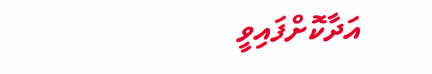އަދާކޮށްފައިވީ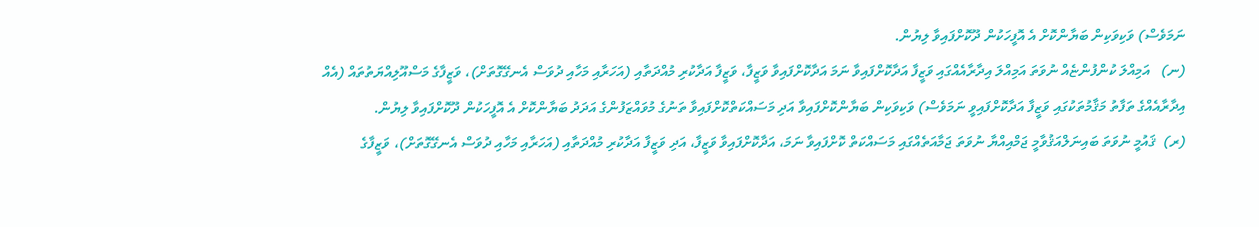ނަމަވެސް) ވަކިވަކިން ބަޔާންކޮށް އެ އޮފީހަކުން ދޫކޮށްފައިވާ ލިޔުން.
(ނ)   އަމިއްލަ ކުންފުންޏެއް ނުވަތަ އަމިއްލަ އިދާރާއެއްގައި ވަޒީފާ އަދާކޮށްފައިވާ ނަމަ އަދާކޮށްފައިވާ ވަޒީފާ، ވަޒީފާ އަދާކުރި މުއްދަތާއި (އަހަރާއި މަހާއި ދުވަސް އެނގޭގޮތަށް)، ވަޒީފާގެ މަސްއޫލިއްޔަތުތައް (އެއް އިދާރާއެއްގެ ތަފާތު މަޤާމުތަކުގައި ވަޒީފާ އަދާކޮށްފައިވީ ނަމަވެސް) ވަކިވަކިން ބަޔާންކޮށްފައިވާ އަދި މަސައްކަތްކޮށްފައިވާ ތަނުގެ މުވައްޒަފުންގެ އަދަދު ބަޔާންކޮށް އެ އޮފީހަކުން ދޫކޮށްފައިވާ ލިޔުން.
(ރ)  ޤައުމީ ނުވަތަ ބައިނަލްއަޤުވާމީ ޖަމްއިއްޔާ ނުވަތަ ޖަމާއަތެއްގައި މަސައްކަތް ކޮށްފައިވާ ނަމަ، އަދާކޮށްފައިވާ ވަޒީފާ، އަދި ވަޒީފާ އަދާކުރި މުއްދަތާއި (އަހަރާއި މަހާއި ދުވަސް އެނގޭގޮތަށް)، ވަޒީފާގެ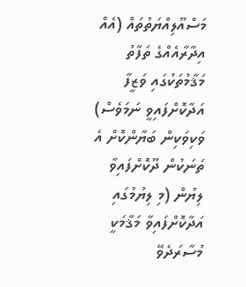މަސްއޫލިއްޔަތުތައް (އެއް އިދާރާއެއްގެ ތަފާތު މަޤާމުތަކުގައި ވަޒީފާ އަދާކޮށްފައިވީ ނަމަވެސް) ވަކިވަކިން ބަޔާންކޮށް އެ ތަނަކުން ދޫކޮށްފައިވާ ލިޔުން (މި ލިޔުމުގައި އަދާކޮށްފައިވާ މަޤާމަކީ މުސާރަދެވޭ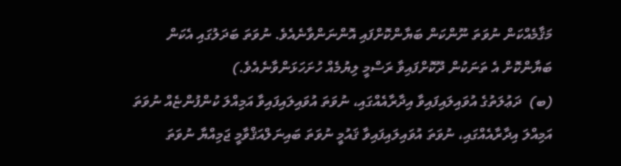މަޤާމެއްކަން ނުވަތަ ނޫންކަން ބަޔާންކޮށްފައި އޮންނަންވާނެއެވެ. ނުވަތަ ބަދަލުގައި އެކަން ބަޔާންކޮށް އެ ތަނަކުން ދޫކޮށްފައިވާ ރަސްމީ ލިޔުމެއް ހުށަހަޅަންވާނެއެވެ.)
(ބ)  ދަޢުލަތުގެ އުވައިލައިފައިވާ އިދާރާއެއްގައި، ނުވަތަ އުވައިލައިފައިވާ އަމިއްލަ ކުންފުންޏެއް ނުވަތަ އަމިއްލަ އިދާރާއެއްގައި، ނުވަތަ އުވައިލައިފައިވާ ޤައުމީ ނުވަތަ ބައިނަލްއަޤްވާމީ ޖަމިއްޔާ ނުވަތަ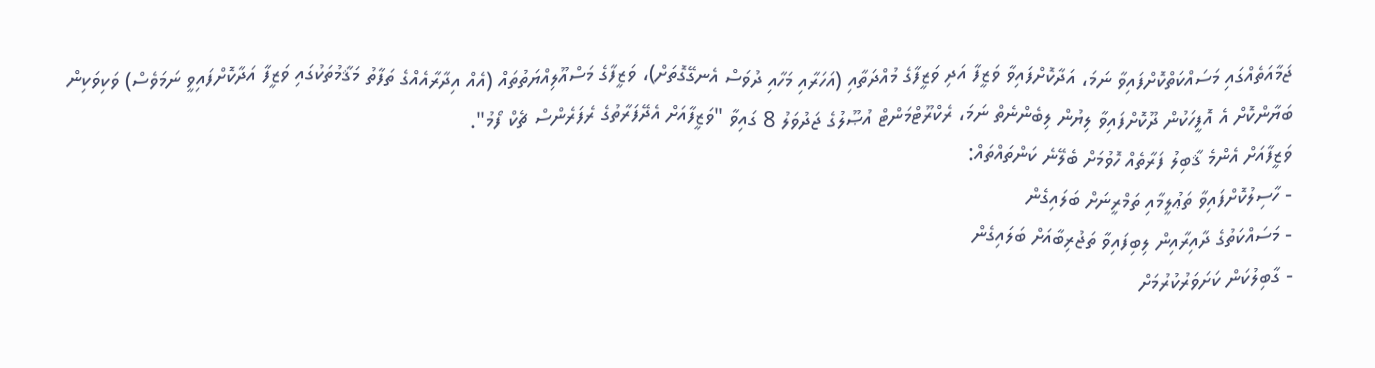ޖަމާއަތެއްގައި މަސައްކަތްކޮށްފައިވާ ނަމަ، އަދާކޮށްފައިވާ ވަޒީފާ އަދި ވަޒީފާގެ މުއްދަތާއި (އަހަރާއި މަހާއި ދުވަސް އެނގޭގޮތަށް)، ވަޒީފާގެ މަސްއޫލިއްޔަތުތައް (އެއް އިދާރާއެއްގެ ތަފާތު މަޤާމުތަކުގައި ވަޒީފާ އަދާކޮށްފައިވީ ނަމަވެސް) ވަކިވަކިން ބަޔާންކޮށް އެ އޮފީހަކުން ދޫކޮށްފައިވާ ލިޔުން ލިބެންނެތް ނަމަ، ރެކްރޫޓްމަންޓް އުޞޫލުގެ ޖަދުވަލު 8 ގައިވާ "ވަޒީފާއަށް އެދޭފަރާތުގެ ރެފަރެންސް ޗެކް ފޯމު".
ވަޒީފާއަށް އެންމެ ޤާބިލު ފަރާތެއް ހޮވުމަށް ބެލޭނެ ކަންތައްތައް:
- ހާސިލުކޮށްފައިވާ ތަޢުލީމާއި ތަމްރީނަށް ބަލައިގެން
- މަސައްކަތުގެ ދާއިރާއިން ލިބިފައިވާ ތަޖުރިބާއަށް ބަލައިގެން
- ގާބިލުކަން ކަށަވަރުކުރުމަށް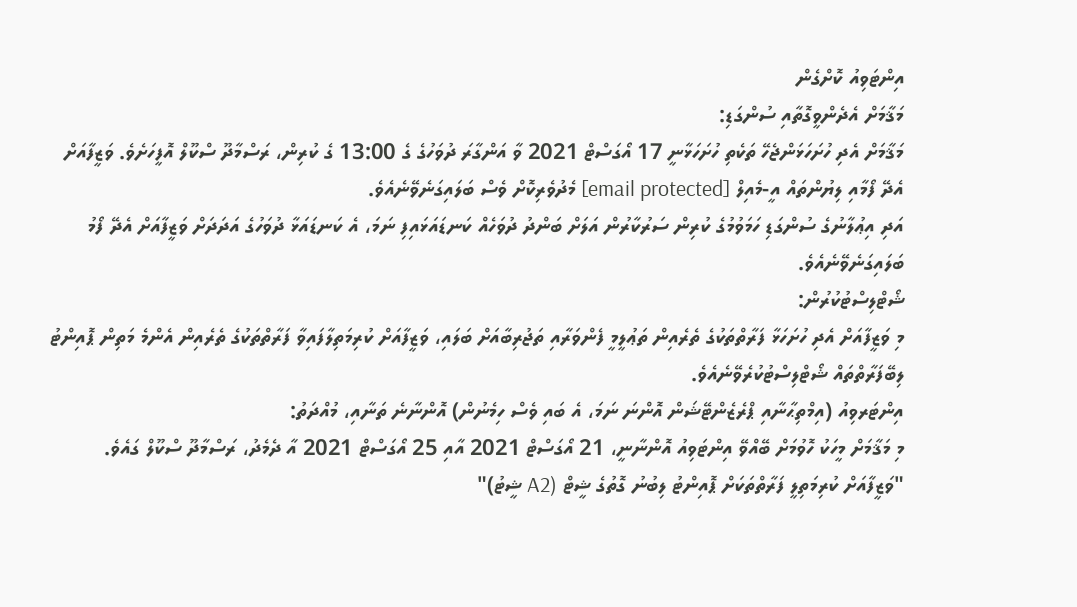އިންޓަވިއު ކޮށްގެން
މަޤާމަށް އެދެންވީގޮތާއި ސުންގަޑި:
މަޤާމަށް އެދި ހުށަހަޅަންޖެހޭ ތަކެތި ހުށަހަޅާނީ 17 އޯގަސްޓް 2021 ވާ އަންގާރަ ދުވަހުގެ ގެ 13:00 ގެ ކުރިން، ރަސްމާދޫ ސްކޫލް އޮފީހަށެވެ. ވަޒީފާއަށް އެދޭ ފޯމާއި ލިޔުންތައް އީ-މެއިލް [email protected] މެދުވެރިކޮށް ވެސް ބަލައިގަނެވޭނެއެވެ.
އަދި އިޢުލާނުގެ ސުންގަޑި ހަމަވުމުގެ ކުރިން ސަރުކާރުން އަލަށް ބަންދު ދުވަހެއް ކަނޑައަޅައިފި ނަމަ، އެ ކަނޑައަޅާ ދުވަހުގެ އަދަދަށް ވަޒީފާއަށް އެދޭ ފޯމު ބަލައިގަނެވޭނެއެވެ.
ޝޯޓްލިސްޓުކުރުން:
މި ވަޒީފާއަށް އެދި ހުށަހަޅާ ފަރާތްތަކުގެ ތެރެއިން ތަޢުލީމީ ފެންވަރާއި ތަޖުރިބާއަށް ބަލައި، ވަޒީފާއަށް ކުރިމަތިލާފައިވާ ފަރާތްތަކުގެ ތެރެއިން އެންމެ މަތިން ޕޮއިންޓު ލިބޭފަރާތްތައް ޝޯޓްލިސްޓުކުރެވޭނެއެވެ.
އިންޓަރވިއު (އިމްތިޙާނާއި ޕްރެޒެންޓޭޝަން އޮންނަ ނަމަ، އެ ބައި ވެސް ހިމެނުން) އޮންނާނެ ތަނާއި، މުއްދަތު:
މި މަޤާމަށް މީހަކު ހޮވުމަށް ބޭއްވޭ އިންޓަވިއު އޮންނާނީ، 21 އޯގަސްޓް 2021 އާއި 25 އޯގަސްޓް 2021 އާ ދެމެދު، ރަސްމާދޫ ސްކޫލް ގައެވެ.
"ވަޒީފާއަށް ކުރިމަތިލީ ފަރާތްތަކަށް ޕޮއިންޓު ލިބުނު ގޮތުގެ ޝީޓް (A2 ޝީޓު)"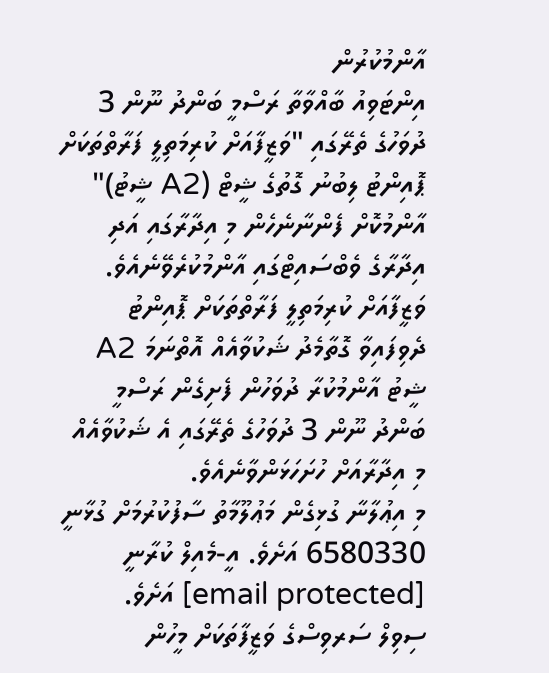އާންމުކުރުން
އިންޓަވިއު ބާއްވާތާ ރަސްމީ ބަންދު ނޫން 3 ދުވަހުގެ ތެރޭގައި "ވަޒީފާއަށް ކުރިމަތިލީ ފަރާތްތަކަށް ޕޮއިންޓު ލިބުނު ގޮތުގެ ޝީޓް (A2 ޝީޓު)" އާންމުކޮށް ފެންނާނެހެން މި އިދާރާގައި އަދި އިދާރާގެ ވެބްސައިޓްގައި އާންމުކުރެވޭނެއެވެ. ވަޒީފާއަށް ކުރިމަތިލީ ފަރާތްތަކަށް ޕޮއިންޓު ދެވިފައިވާ ގޮތާމެދު ޝަކުވާއެއް އޮތްނަމަ A2 ޝީޓު އާންމުކުރާ ދުވަހުން ފެށިގެން ރަސްމީ ބަންދު ނޫން 3 ދުވަހުގެ ތެރޭގައި އެ ޝަކުވާއެއް މި އިދާރާއަށް ހުށަހަޅަންވާނެއެވެ.
މި އިޢުލާނާ ގުޅިގެން މަޢުލޫމާތު ސާފުކުރުމަށް ގުޅާނީ 6580330 އަށެވެ. އީ-މެއިލް ކުރާނީ [email protected] އަށެވެ.
ސިވިލް ސަރވިސްގެ ވަޒީފާތަކަށް މީހުން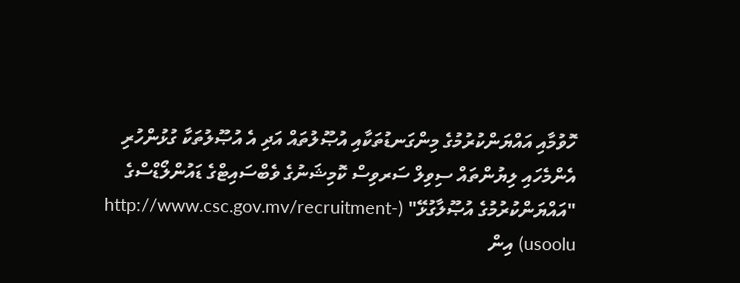ހޮވުމާއި އައްޔަންކުރުމުގެ މިންގަނޑުތަކާއި އުޞޫލުތައް އަދި އެ އުޞޫލުތަކާ ގުޅުންހުރި އެންމެހައި ލިޔުންތައް ސިވިލް ސަރވިސް ކޮމިޝަނުގެ ވެބްސައިޓްގެ ޑައުންލޯޑްސްގެ "އައްޔަންކުރުމުގެ އުޞޫލާގުޅޭ" (http://www.csc.gov.mv/recruitment-usoolu) އިން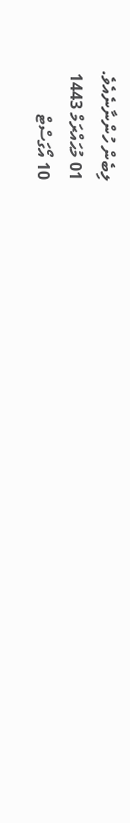ލިބެން ހުންނާނެއެވެ.
01 މުޙައްރަމް 1443
10 އޯގަސްޓް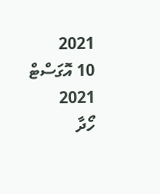2021
10 އޮގަސްޓް 2021
ހޯދާ